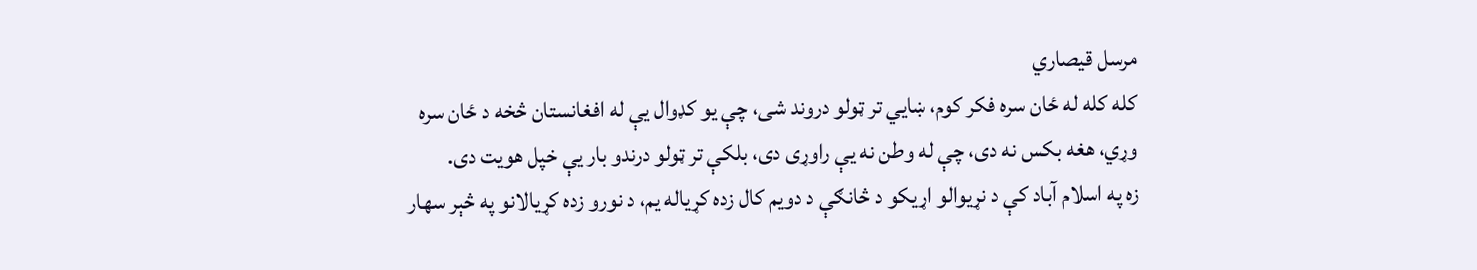مرسل قیصاري
کله کله له ځان سره فکر کوم، ښایي تر ټولو دروند شی، چې یو کډوال یې له افغانستان څخه د ځان سره وړي، هغه بکس نه دی، چې له وطن نه یې راوړی دی، بلکې تر ټولو درندو بار یې خپل هویت دی.
زه په اسلام آباد کې د نړیوالو اړیکو د څانګې د دویم کال زده کړیاله یم، د نورو زده کړیالانو په څېر سهار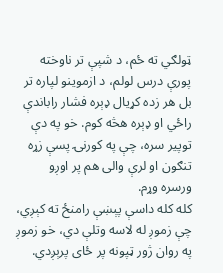ټولګي ته ځم، د شپې تر ناوخته پورې درس لولم، د ازموینو لپاره تر بل هر زده کړیال ډېره فشار راباندې راځي او ډېره هڅه کوم. خو په دې توپیر سره، چې په کورنۍ پسې زړه تنګون او لرې والی هم پر اوږو ورسره وړم.
کله کله داسې پېښې رامنځ ته کېږي، چې زموږ له لاسه وتلې دي، خو زموږ په روان ژور ټپونه پر ځای پرېږدي.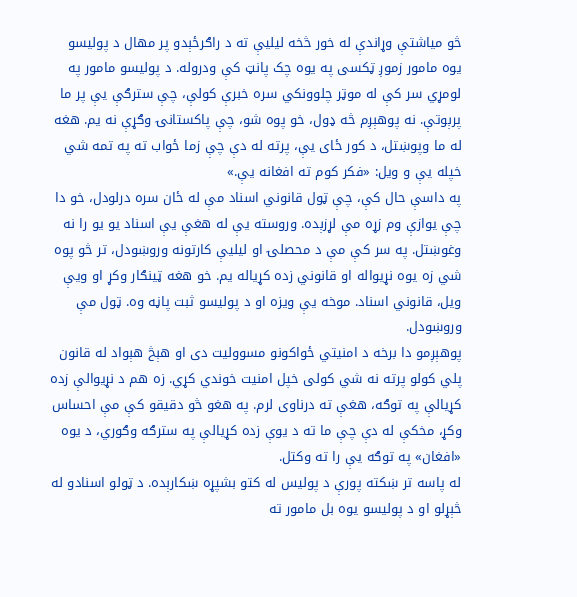څو میاشتې وړاندې له خور څخه لیلیې ته د راګرځېدو پر مهال د پولیسو یوه مامور زموږ ټکسی په یوه چک پانټ کې ودروله. د پولیسو مامور په لومړي سر کې له موټر چلوونکي سره خبرې کولې، چې سترګې یې پر ما پرېوتې. نه پوهېږم څه ډول، خو پوه شو، چې پاکستانۍ وګړې نه یم. هغه له ما وپوښتل، د کور ځای یې، پرته له دې چې زما ځواب ته په تمه شي خپله یې و ویل: «فکر کوم ته افغانه یې.»
په داسې حال کې، چې ټول قانوني اسناد مې له ځان سره درلودل، خو دا چې یوازې وم زړه مې لړزېده. وروسته یې له هغې یې اسناد یو یو را نه وغوښتل. په سر کې مې د محصلۍ او لیلیې کارتونه وروښودل، تر څو پوه شي زه یوه نړیواله او قانوني زده کړیاله یم. خو هغه ټينګار وکړ او ویې ویل، قانوني اسناد. موخه یې ویزه او د پولیسو ثبت پاڼه وه. ټول مې وروښودل.
پوهېږمو دا برخه د امنیتي ځواکونو مسوولیت دی او هېڅ هېواد له قانون پلي کولو پرته نه شي کولی خپل امنیت خوندي کړي. زه هم د نړیوالې زده کړیالې په توګه، هغې ته درناوی لرم. په هغو څو دقیقو کې مې احساس وکړ، مخکې له دې چې ما ته د یوې زده کړیالې په سترګه وګوري، د یوه «افغان» په توګه یې را ته وکتل.
له پاسه تر ښکته پورې د پولیس له کتو بشپړه ښکارېده. د ټولو اسنادو له څېړلو او د پولیسو یوه بل مامور ته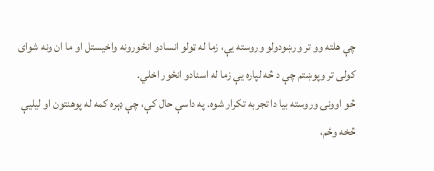چې هلته وو تر ورښودولو وروسته یې، زما له ټولو انسادو انځورونه واخیستل او ما ان ونه شوای کولی تر وپوښتم چې د څه لپاره یې زما له اسنادو انځور اخلي.
څو اوونۍ وروسته بیا دا تجربه تکرار شوه. په داسې حال کې، چې ډېره کمه له پوهنتون او لیلیې څخه وځم،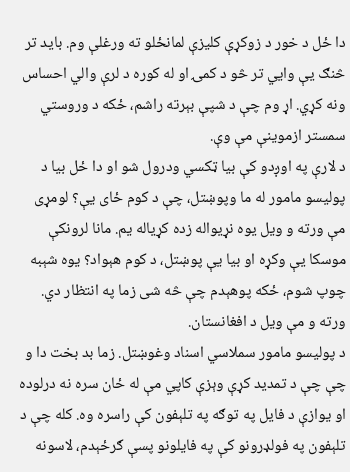دا ځل د خور د زوکړې کلیزې لمانځلو ته ورغلې وم. باید تر څنګ یې وايي تر څو د کمۍ او له کوره د لرې والي احساس ونه کړي. اړ وم چې د شپې بېرته راشم، ځکه د وروستي سمستر ازموینې مې وې.
د لارې په اوږدو کې بیا ټکسي ودرول شو او دا ځل بیا د پولیسو مامور له ما وپوښتل، چې د کوم ځای یې؟ لومړی مې ورته و ویل یوه نړیواله زده کړیاله یم. مانا لرونکې موسکا یې وکړه او بیا یې پوښتل، د کوم هېواد؟ یوه شېبه چوپ شوم، ځکه پوهېدم چې څه شی زما په انتظار دي. ورته و مې ویل د افغانستان.
د پولیسو مامور سملاسي اسناد وغوښتل. زما بد بخت دا و چې چې د تمدید کړې وېزې کاپي مې له ځان سره نه درلوده او یوازې د فایل په توګه په تلېفون کې راسره وه. کله چې د تلېفون په فولډرونو کې په فایلونو پسې ګرځېدم، لاسونه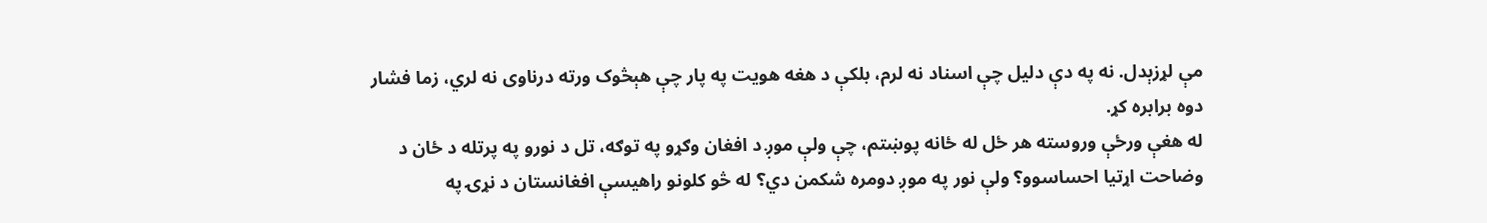مې لړزېدل. نه په دې دلیل چې اسناد نه لرم، بلکې د هغه هویت په پار چې هېڅوک ورته درناوی نه لري، زما فشار دوه برابره کړ.
له هغې ورځې وروسته هر ځل له ځانه پوښتم، چې ولې موږ د افغان وګړو په توګه، تل د نورو په پرتله د ځان د وضاحت اړتیا احساسوو؟ ولې نور په موږ دومره شکمن دي؟ له څو کلونو راهیسې افغانستان د نړۍ په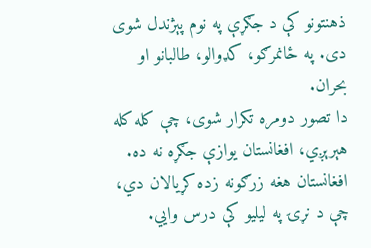ذهنتونو کې د جګړې په نوم پېژندل شوی دی. په ځانمرګو، کډوالو، طالبانو او بحران.
دا تصور دومره تکرار شوی، چې کله کله هېرېږي، افغانستان یوازې جګړه نه ده. افغانستان هغه زرګونه زده کړیالان دي، چې د نړۍ په لیلیو کې درس وايي.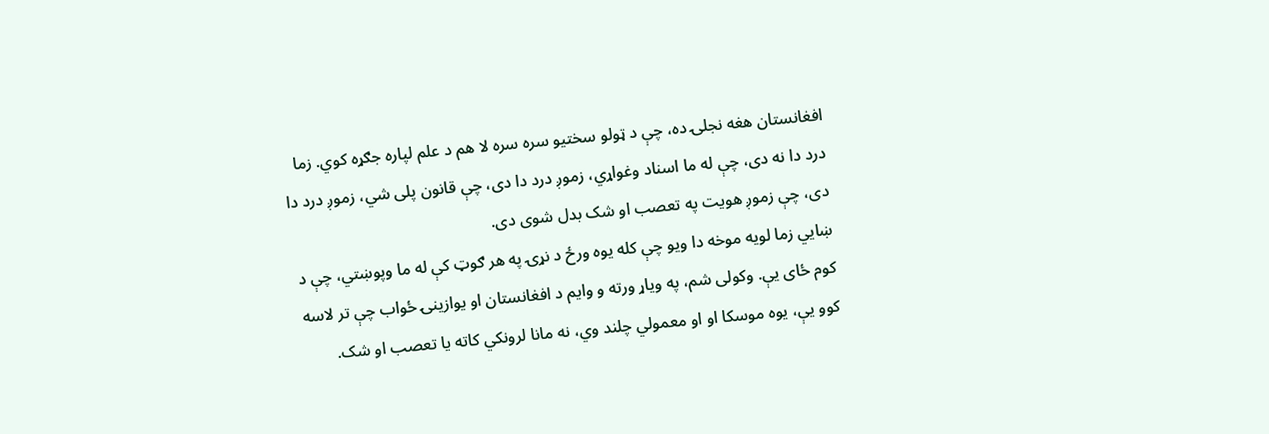افغانستان هغه نجلۍ ده، چې د ټولو سختیو سره سره لا هم د علم لپاره جګړه کوي. زما درد دا نه دی، چې له ما اسناد وغواړي، زموږ درد دا دی، چې قانون پلی شي، زموږ درد دا دی، چې زموږ هویت په تعصب او شک بدل شوی دی.
ښايي زما لویه موخه دا ويو چې کله یوه ورځ د نړۍ په هر ګوټ کې له ما وپوښتي، چې د کوم ځای یې. وکولی شم، په ویاړ ورته و وایم د افغانستان او یوازینۍ ځواب چې تر لاسه کوو یې، یوه موسکا او او معمولي چلند وي، نه مانا لرونکي کاته یا تعصب او شک.